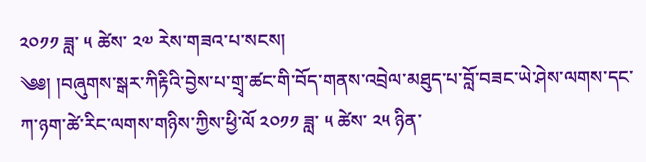༢༠༡༡ ཟླ་ ༥ ཚེས་ ༢༧ རེས་གཟའ་པ་སངས།
༄༅། །བཞུགས་སྒར་ཀིརྟིའི་བྱེས་པ་གྲྭ་ཚང་གི་བོད་གནས་འབྲེལ་མཐུད་པ་བློ་བཟང་ཡེ་ཤེས་ལགས་དང་ཀ་ཉག་ཚེ་རིང་ལགས་གཉིས་ཀྱིས་ཕྱི་ལོ ༢༠༡༡ ཟླ་ ༥ ཚེས་ ༢༥ ཉིན་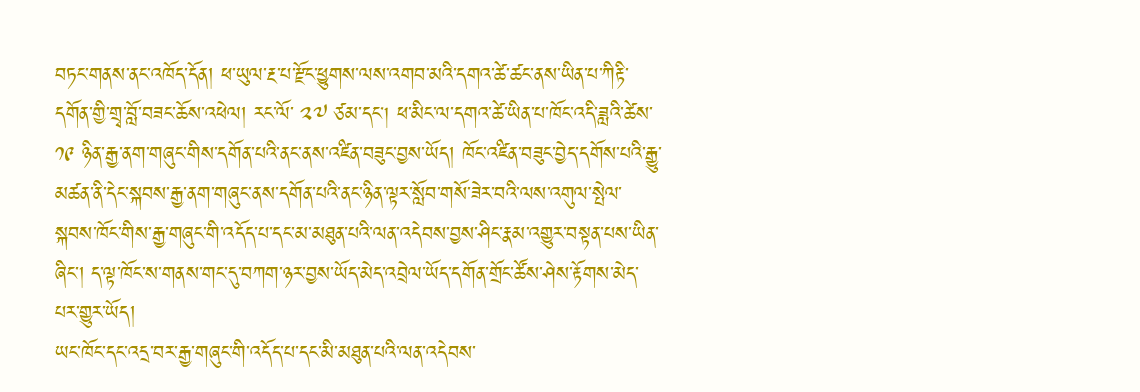བཏང་གནས་ནང་འཁོད་དོན། ཕ་ཡུལ་རྔ་པ་རྫོང་ཕྱུགས་ལས་འགབ་མའི་དགའ་ཚེ་ཚང་ནས་ཡིན་པ་ཀིརྟི་དགོན་གྱི་གྲྭ་བློ་བཟང་ཆོས་འཕེལ། རང་ལོ་ ༢༧ ཙམ་དང། ཕ་མིང་ལ་དགའ་ཚེ་ཡིན་པ་ཁོང་འདི་ཟླའི་ཚེས་ ༡༩ ཉིན་རྒྱ་ནག་གཞུང་གིས་དགོན་པའི་ནང་ནས་འཛིན་བཟུང་བྱས་ཡོད། ཁོང་འཛིན་བཟུང་བྱེད་དགོས་པའི་རྒྱུ་མཚན་ནི་དེང་སྐབས་རྒྱ་ནག་གཞུང་ནས་དགོན་པའི་ནང་ཉིན་ལྟར་སློབ་གསོ་ཟེར་བའི་ལས་འགུལ་སྤེལ་སྐབས་ཁོང་གིས་རྒྱ་གཞུང་གི་འདོད་པ་དང་མ་མཐུན་པའི་ལན་འདེབས་བྱས་ཤིང་རྣམ་འགྱུར་བསྟན་པས་ཡིན་ཞིང་། ད་ལྟ་ཁོང་ས་གནས་གང་དུ་བཀག་ཉར་བྱས་ཡོད་མེད་འབྲེལ་ཡོད་དགོན་གྲོང་ཚོས་ཤེས་རྟོགས་མེད་པར་གྱུར་ཡོད།
ཡང་ཁོང་དང་འདྲ་བར་རྒྱ་གཞུང་གི་འདོད་པ་དང་མི་མཐུན་པའི་ལན་འདེབས་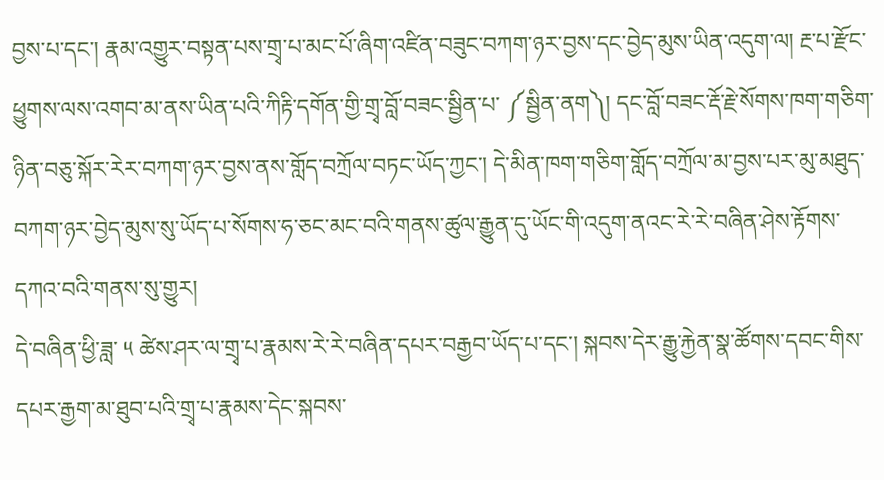བྱས་པ་དང་། རྣམ་འགྱུར་བསྟན་པས་གྲྭ་པ་མང་པོ་ཞིག་འཛིན་བཟུང་བཀག་ཉར་བྱས་དང་བྱེད་མུས་ཡིན་འདུག་ལ། རྔ་པ་རྫོང་ཕྱུགས་ལས་འགབ་མ་ནས་ཡིན་པའི་ཀིརྟི་དགོན་གྱི་གྲྭ་བློ་བཟང་སྦྱིན་པ་ ༼སྦྱིན་ནག༽། དང་བློ་བཟང་རྡོ་རྗེ་སོགས་ཁག་གཅིག་ཉིན་བཅུ་སྐོར་རེར་བཀག་ཉར་བྱས་ནས་གློད་བཀྲོལ་བཏང་ཡོད་ཀྱང་། དེ་མིན་ཁག་གཅིག་གློད་བཀྲོལ་མ་བྱས་པར་མུ་མཐུད་བཀག་ཉར་བྱེད་མུས་སུ་ཡོད་པ་སོགས་ཧ་ཅང་མང་བའི་གནས་ཚུལ་རྒྱུན་དུ་ཡོང་གི་འདུག་ནའང་རེ་རེ་བཞིན་ཤེས་རྟོགས་དཀའ་བའི་གནས་སུ་གྱུར།
དེ་བཞིན་ཕྱི་ཟླ་ ༥ ཚེས་ཤར་ལ་གྲྭ་པ་རྣམས་རེ་རེ་བཞིན་དཔར་བརྒྱབ་ཡོད་པ་དང་། སྐབས་དེར་རྒྱུ་རྐྱེན་སྣ་ཚོགས་དབང་གིས་དཔར་རྒྱག་མ་ཐུབ་པའི་གྲྭ་པ་རྣམས་དེང་སྐབས་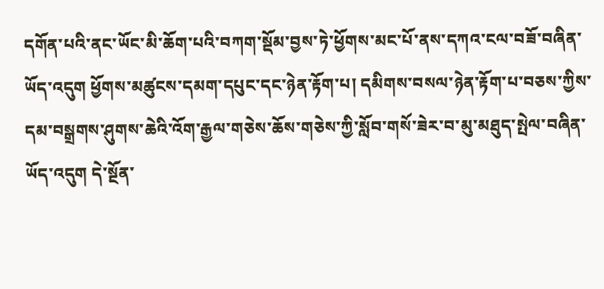དགོན་པའི་ནང་ཡོང་མི་ཆོག་པའི་བཀག་སྡོམ་བྱས་ཏེ་ཕྱོགས་མང་པོ་ནས་དཀའ་ངལ་བཟོ་བཞིན་ཡོད་འདུག ཕྱོགས་མཚུངས་དམག་དཔུང་དང་ཉེན་རྟོག་པ། དམིགས་བསལ་ཉེན་རྟོག་པ་བཅས་ཀྱིས་དམ་བསྒྲགས་ཤུགས་ཆེའི་འོག་རྒྱལ་གཅེས་ཆོས་གཅེས་ཀྱི་སློབ་གསོ་ཟེར་བ་མུ་མཐུད་སྤེལ་བཞིན་ཡོད་འདུག དེ་སྔོན་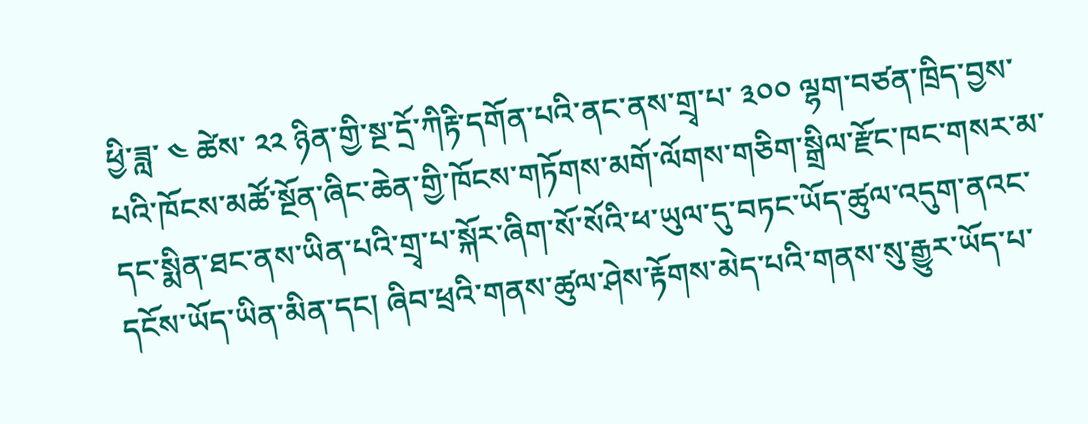ཕྱི་ཟླ་ ༤ ཚེས་ ༢༢ ཉིན་གྱི་སྔ་དྲོ་ཀིརྟི་དགོན་པའི་ནང་ནས་གྲྭ་པ་ ༣༠༠ ལྷག་བཙན་ཁྲིད་བྱས་པའི་ཁོངས་མཚོ་སྔོན་ཞིང་ཆེན་གྱི་ཁོངས་གཏོགས་མགོ་ལོགས་གཅིག་སྒྲིལ་རྫོང་ཁང་གསར་མ་དང་སྨིན་ཐང་ནས་ཡིན་པའི་གྲྭ་པ་སྐོར་ཞིག་སོ་སོའི་ཕ་ཡུལ་དུ་བཏང་ཡོད་ཚུལ་འདུག་ནའང་དངོས་ཡོད་ཡིན་མིན་དང། ཞིབ་ཕྲའི་གནས་ཚུལ་ཤེས་རྟོགས་མེད་པའི་གནས་སུ་རྒྱུར་ཡོད་པ་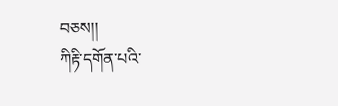བཅས།།
ཀིརྟི་དགོན་པའི་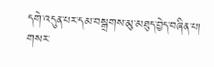དགེ་འདུན་པར་དམ་བསྒྲགས་མུ་མཐུད་བྱེད་བཞིན་པ།
གསར་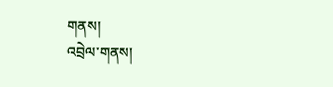གནས།
འབྲེལ་གནས།